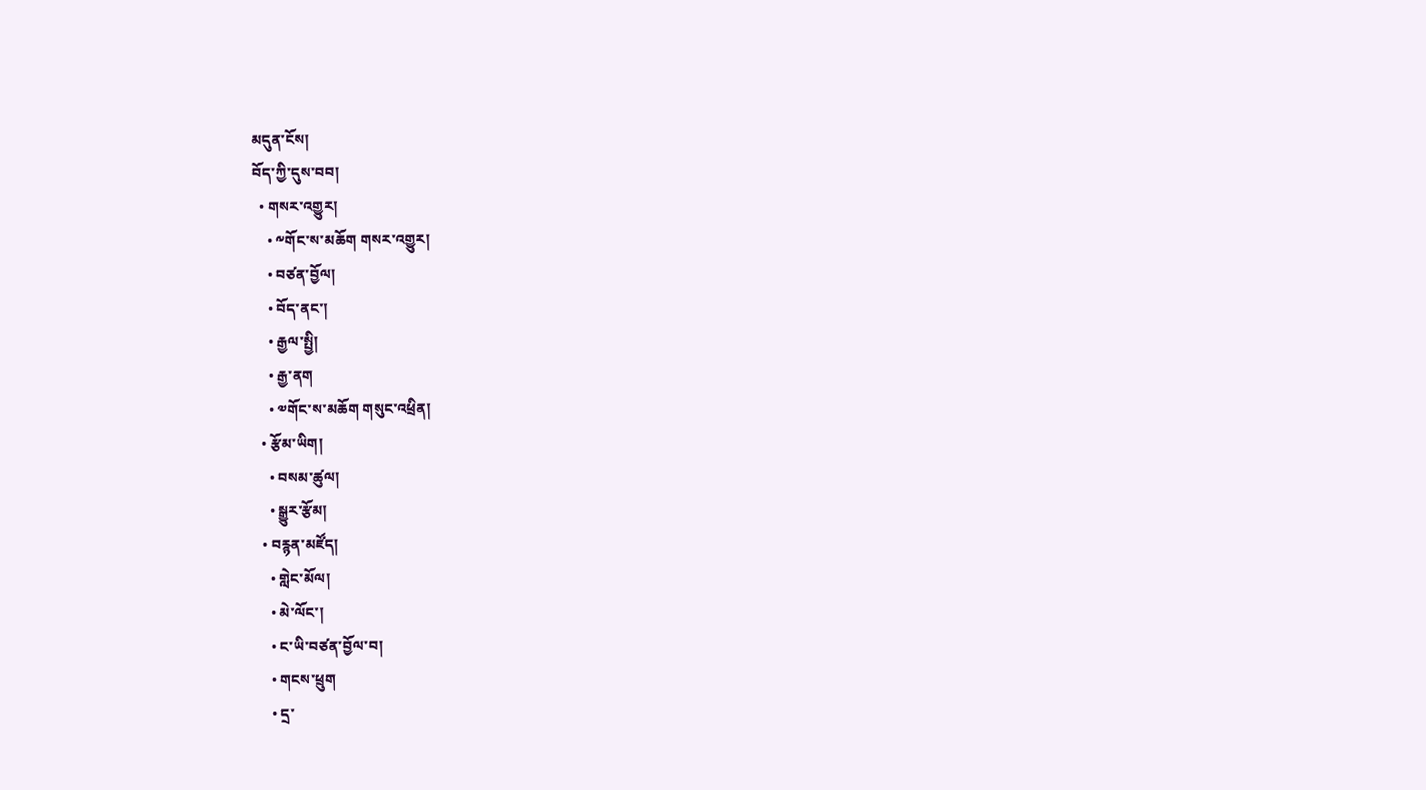མདུན་ངོས།
བོད་ཀྱི་དུས་བབ།
  • གསར་འགྱུར།
    • ༸གོང་ས་མཆོག གསར་འགྱུར།
    • བཙན་བྱོལ།
    • བོད་ནང་།
    • རྒྱལ་སྤྱི།
    • རྒྱ་ནག
    • ༧གོང་ས་མཆོག གསུང་འཕྲིན།
  • རྩོམ་ཡིག།
    • བསམ་ཚུལ།
    • སྒྱུར་རྩོམ།
  • བརྙན་མཛོད།
    • གླེང་མོལ།
    • མེ་ལོང་།
    • ང་ཡི་བཙན་བྱོལ་བ།
    • གངས་ཕྲུག
    • དྲ་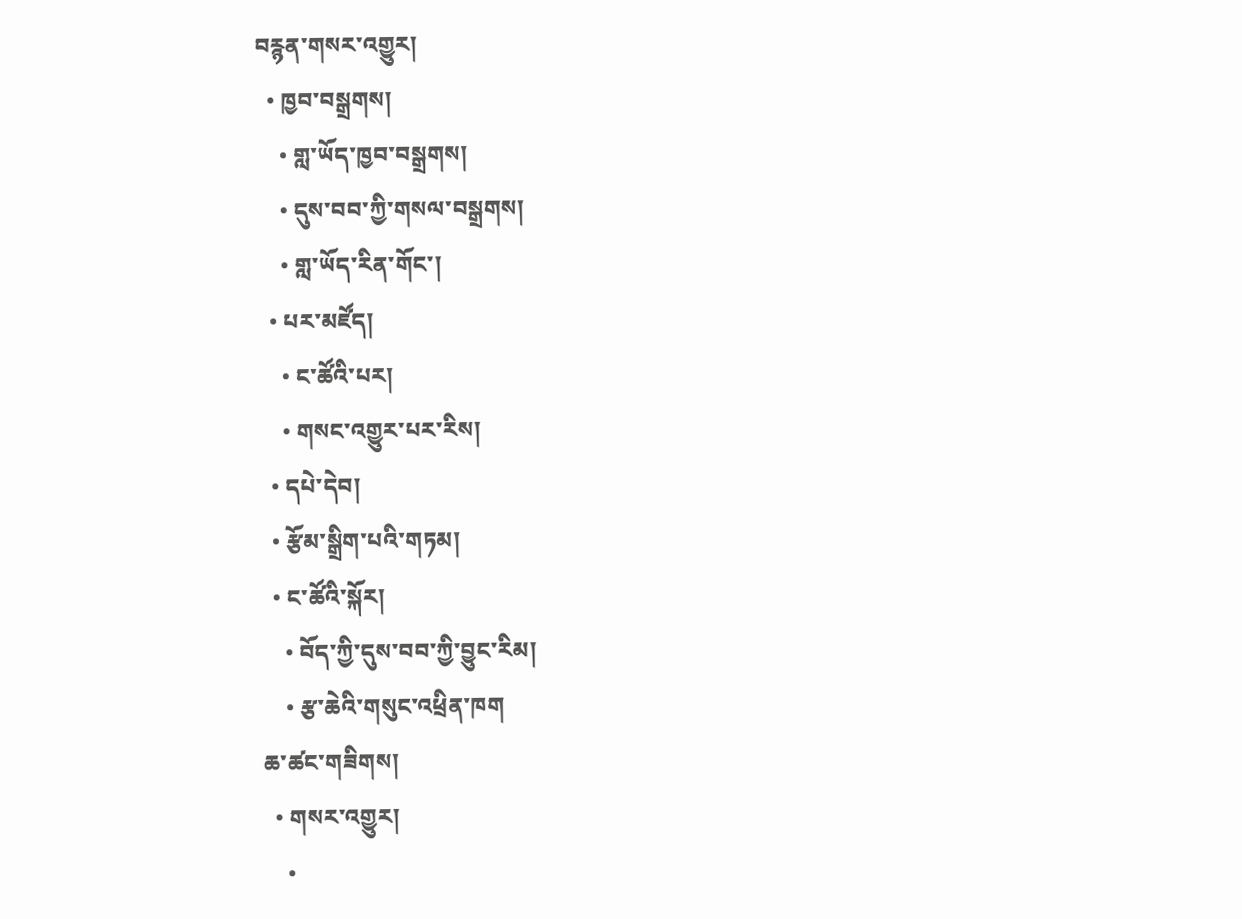བརྙན་གསར་འགྱུར།
  • ཁྱབ་བསྒྲགས།
    • གླ་ཡོད་ཁྱབ་བསྒྲགས།
    • དུས་བབ་ཀྱི་གསལ་བསྒྲགས།
    • གླ་ཡོད་རིན་གོང་།
  • པར་མཛོད།
    • ང་ཚོའི་པར།
    • གསང་འགྱུར་པར་རིས།
  • དཔེ་དེབ།
  • རྩོམ་སྒྲིག་པའི་གཏམ།
  • ང་ཚོའི་སྐོར།
    • བོད་ཀྱི་དུས་བབ་ཀྱི་བྱུང་རིམ།
    • རྩ་ཆེའི་གསུང་འཕྲིན་ཁག
ཆ་ཚང་གཟིགས།
  • གསར་འགྱུར།
    •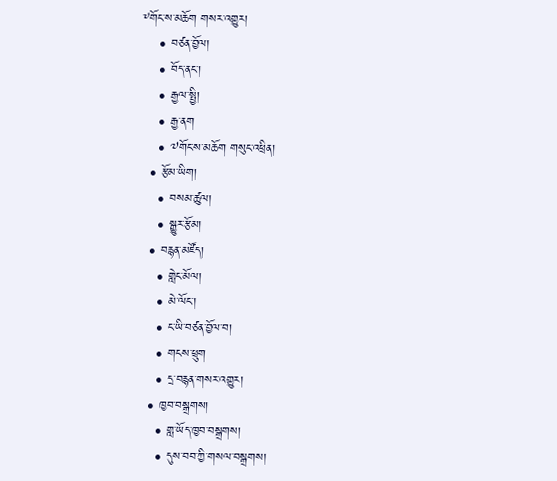༸གོང་ས་མཆོག གསར་འགྱུར།
    • བཙན་བྱོལ།
    • བོད་ནང་།
    • རྒྱལ་སྤྱི།
    • རྒྱ་ནག
    • ༧གོང་ས་མཆོག གསུང་འཕྲིན།
  • རྩོམ་ཡིག།
    • བསམ་ཚུལ།
    • སྒྱུར་རྩོམ།
  • བརྙན་མཛོད།
    • གླེང་མོལ།
    • མེ་ལོང་།
    • ང་ཡི་བཙན་བྱོལ་བ།
    • གངས་ཕྲུག
    • དྲ་བརྙན་གསར་འགྱུར།
  • ཁྱབ་བསྒྲགས།
    • གླ་ཡོད་ཁྱབ་བསྒྲགས།
    • དུས་བབ་ཀྱི་གསལ་བསྒྲགས།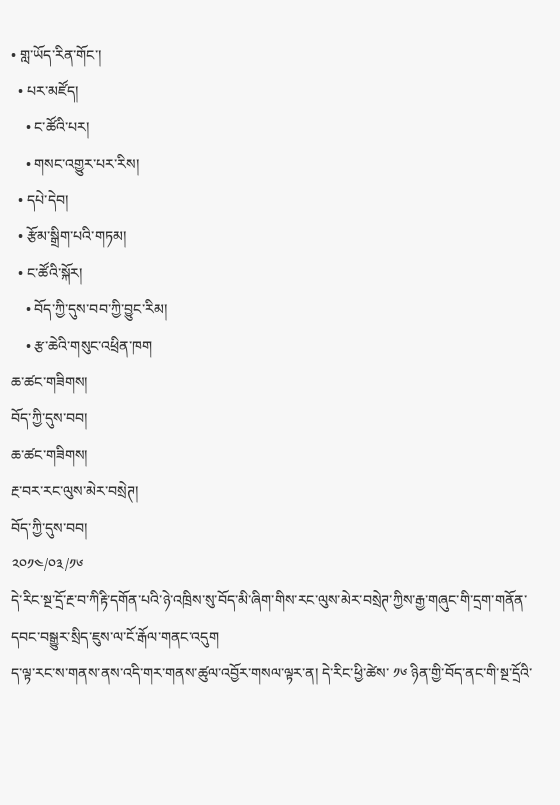• གླ་ཡོད་རིན་གོང་།
  • པར་མཛོད།
    • ང་ཚོའི་པར།
    • གསང་འགྱུར་པར་རིས།
  • དཔེ་དེབ།
  • རྩོམ་སྒྲིག་པའི་གཏམ།
  • ང་ཚོའི་སྐོར།
    • བོད་ཀྱི་དུས་བབ་ཀྱི་བྱུང་རིམ།
    • རྩ་ཆེའི་གསུང་འཕྲིན་ཁག
ཆ་ཚང་གཟིགས།
བོད་ཀྱི་དུས་བབ།
ཆ་ཚང་གཟིགས།
རྔ་བར་རང་ལུས་མེར་བསྲེཊ།
བོད་ཀྱི་དུས་བབ།
༢༠༡༤/༠༣/༡༦
དེ་རིང་སྔ་དྲོ་རྔ་བ་ཀིརྟི་དགོན་པའི་ཉེ་འཁྲིས་སུ་བོད་མི་ཞིག་གིས་རང་ལུས་མེར་བསྲེཊ་ཀྱིས་རྒྱ་གཞུང་གི་དྲག་གནོན་དབང་བསྒྱུར་སྲིད་ཇུས་ལ་ངོ་རྒོལ་གནང་འདུག
ད་ལྟ་རང་ས་གནས་ནས་འདི་གར་གནས་ཚུལ་འབྱོར་གསལ་ལྟར་ན། དེ་རིང་ཕྱི་ཚེས་ ༡༦ ཉིན་གྱི་བོད་ནང་གི་སྔ་དྲོའི་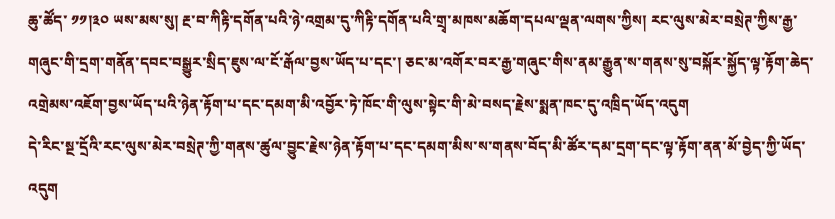ཆུ་ཚོད་ ༡༡།༣༠ ཡས་མས་སུ། རྔ་བ་ཀིརྟི་དགོན་པའི་ཉེ་འགྲམ་དུ་ཀིརྟི་དགོན་པའི་གྲྭ་མཁས་མཆོག་དཔལ་ལྡན་ལགས་ཀྱིས། རང་ལུས་མེར་བསྲེཊ་ཀྱིས་རྒྱ་གཞུང་གི་དྲག་གནོན་དབང་བསྒྱུར་སྲིད་ཇུས་ལ་ངོ་རྒོལ་བྱས་ཡོད་པ་དང་། ཅང་མ་འགོར་བར་རྒྱ་གཞུང་གིས་ནམ་རྒྱུན་ས་གནས་སུ་བསྐོར་སྐྱོད་ལྟ་རྟོག་ཆེད་འགྲེམས་འཇོག་བྱས་ཡོད་པའི་ཉེན་རྟོག་པ་དང་དམག་མི་འབྱོར་ཏེ་ཁོང་གི་ལུས་སྟེང་གི་མེ་བསད་རྗེས་སྨན་ཁང་དུ་འཁྲིད་ཡོད་འདུག
དེ་རིང་སྔ་དྲོའི་རང་ལུས་མེར་བསྲེཊ་ཀྱི་གནས་ཚུལ་བྱུང་རྗེས་ཉེན་རྟོག་པ་དང་དམག་མིས་ས་གནས་བོད་མི་ཚོར་དམ་དྲག་དང་ལྟ་རྟོག་ནན་མོ་བྱེད་ཀྱི་ཡོད་འདུག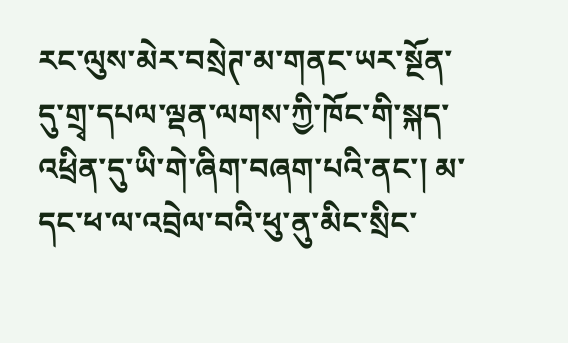རང་ལུས་མེར་བསྲེཊ་མ་གནང་ཡར་སྔོན་དུ་གྲྭ་དཔལ་ལྡན་ལགས་ཀྱི་ཁོང་གི་སྐད་འཕྲིན་དུ་ཡི་གེ་ཞིག་བཞག་པའི་ནང་། མ་དང་ཕ་ལ་འབྲེལ་བའི་ཕུ་ནུ་མིང་སྲིང་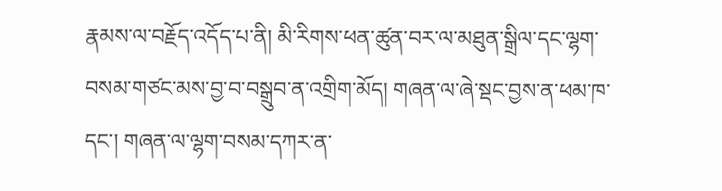རྣམས་ལ་བརྗོད་འདོད་པ་ནི། མི་རིགས་ཕན་ཚུན་བར་ལ་མཐུན་སྒྲིལ་དང་ལྷག་བསམ་གཙང་མས་བྱ་བ་བསྒྲུབ་ན་འགྲིག་མོད། གཞན་ལ་ཞེ་སྡང་བྱས་ན་ཕམ་ཁ་དང་། གཞན་ལ་ལྷག་བསམ་དཀར་ན་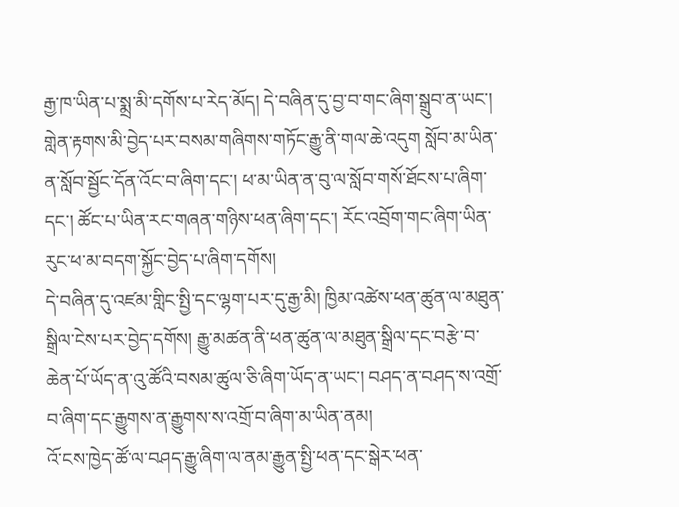རྒྱ་ཁ་ཡིན་པ་སྨྲ་མི་དགོས་པ་རེད་མོད། དེ་བཞིན་དུ་བྱ་བ་གང་ཞིག་སྒྲུབ་ན་ཡང་། གླེན་རྟགས་མི་བྱེད་པར་བསམ་གཞིགས་གཏོང་རྒྱུ་ནི་གལ་ཆེ་འདུག སློབ་མ་ཡིན་ན་སློབ་སྦྱོང་དོན་འོང་བ་ཞིག་དང་། ཕ་མ་ཡིན་ན་བུ་ལ་སློབ་གསོ་ཐོངས་པ་ཞིག་དང་། ཚོང་པ་ཡིན་རང་གཞན་གཉིས་ཕན་ཞིག་དང་། རོང་འབྲོག་གང་ཞིག་ཡིན་རུང་ཕ་མ་བདག་སྐྱོང་བྱེད་པ་ཞིག་དགོས།
དེ་བཞིན་དུ་འཛམ་གླིང་སྤྱི་དང་ལྷག་པར་དུ་རྒྱ་མི། ཁྱིམ་འཚེས་ཕན་ཚུན་ལ་མཐུན་སྒྲིལ་ངེས་པར་བྱེད་དགོས། རྒྱུ་མཚན་ནི་ཕན་ཚུན་ལ་མཐུན་སྒྲིལ་དང་བརྩེ་བ་ཆེན་པོ་ཡོད་ན་འུ་ཚོའི་བསམ་ཚུལ་ཅི་ཞིག་ཡོད་ན་ཡང་། བཤད་ན་བཤད་ས་འགྲོ་བ་ཞིག་དང་རྒྱུགས་ན་རྒྱུགས་ས་འགྲོ་བ་ཞིག་མ་ཡིན་ནམ།
འོ་ངས་ཁྱེད་ཚོ་ལ་བཤད་རྒྱུ་ཞིག་ལ་ནམ་རྒྱུན་སྤྱི་ཕན་དང་སྒེར་ཕན་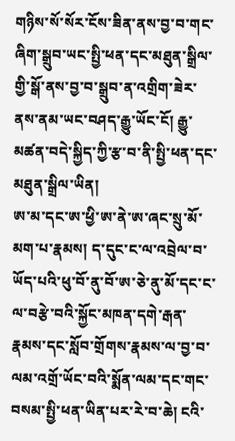གཉིས་སོ་སོར་ངོས་ཟིན་ནས་བྱ་བ་གང་ཞིག་སྒྲུབ་ཡང་སྤྱི་ཕན་དང་མཐུན་སྒྲིལ་གྱི་སྒོ་ནས་བྱ་བ་སྒྲུབ་ན་འགྲིག་ཟེར་ནས་ནམ་ཡང་བཤད་རྒྱུ་ཡོང་ངོ། རྒྱུ་མཚན་བདེ་སྐྱིད་ཀྱི་རྩ་བ་ནི་སྤྱི་ཕན་དང་མཐུན་སྒྲིལ་ཡིན།
ཨ་མ་དང་ཨ་ཕྱི་ཨ་ནེ་ཨ་ཞང་སྲུ་མོ་མག་པ་རྣམས། ད་དུང་ང་ལ་འབྲེལ་བ་ཡོད་པའི་ཕུ་བོ་ནུ་བོ་ཨ་ཅེ་ནུ་མོ་དང་ང་ལ་བརྩེ་བའི་སྐྱོང་མཁན་དགེ་རྒན་རྣམས་དང་སློབ་གྲོགས་རྣམས་ལ་བྱ་བ་ལམ་འགྲོ་ཡོང་བའི་སྨོན་ལམ་དང་གང་བསམ་སྤྱི་ཕན་ཡིན་པར་རེ་བ་ཆེ། ངའི་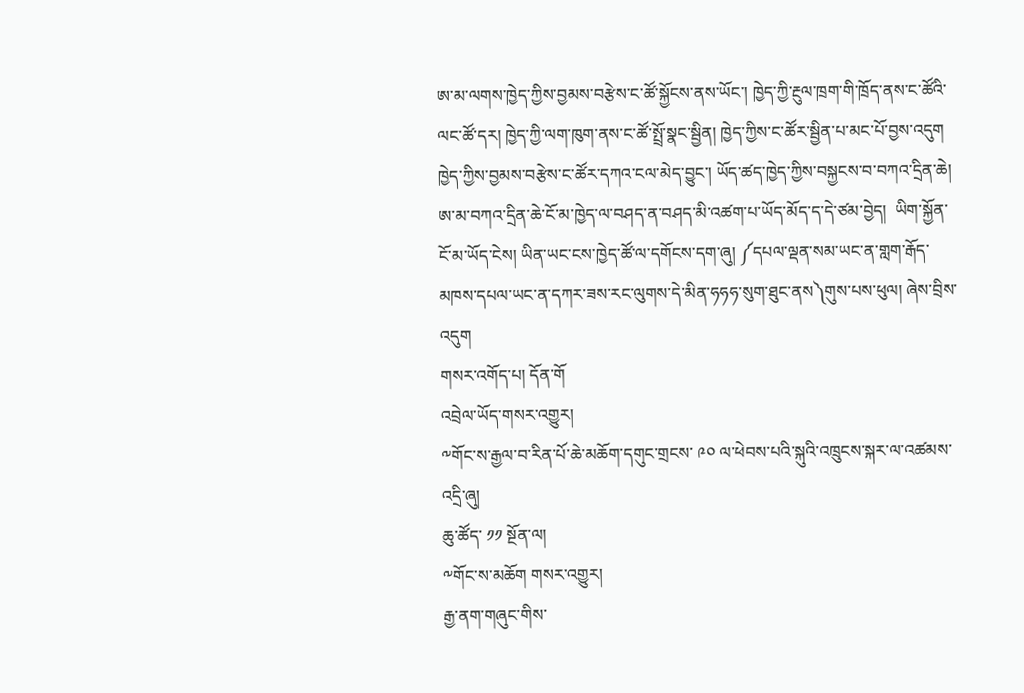ཨ་མ་ལགས་ཁྱེད་ཀྱིས་བྱམས་བརྩེས་ང་ཚོ་སྐྱོངས་ནས་ཡོང་། ཁྱེད་ཀྱི་རྔུལ་ཁྲག་གི་ཁྲོད་ནས་ང་ཚོའི་ལང་ཚོ་དར། ཁྱེད་ཀྱི་ལག་ཁུག་ནས་ང་ཚོ་སྤྲོ་སྣང་སྦྱིན། ཁྱེད་ཀྱིས་ང་ཚོར་སྦྱིན་པ་མང་པོ་བྱས་འདུག ཁྱེད་ཀྱིས་བྱམས་བརྩེས་ང་ཚོར་དཀའ་ངལ་མེད་བྱུང་། ཡོད་ཚད་ཁྱེད་ཀྱིས་བསྐྱངས་བ་བཀའ་དྲིན་ཆེ། ཨ་མ་བཀའ་དྲིན་ཆེ་ངོ་མ་ཁྱེད་ལ་བཤད་ན་བཤད་མི་འཚག་པ་ཡོད་མོད་ད་དེ་ཙམ་བྱེད།  ཡིག་སྐྱོན་ངོ་མ་ཡོད་ངེས། ཡིན་ཡང་ངས་ཁྱེད་ཚོ་ལ་དགོངས་དག་ཞུ། ༼དཔལ་ལྡན་སམ་ཡང་ན་གླག་རྒོད་མཁས་དཔལ་ཡང་ན་དཀར་ཟས་རང་ལུགས་དེ་མིན་ཧཧཧ་སུག་ཐུང་ནས༽གུས་པས་ཕུལ། ཞེས་བྲིས་འདུག
གསར་འགོད་པ། དོན་གོ
འབྲེལ་ཡོད་གསར་འགྱུར།
༸གོང་ས་རྒྱལ་བ་རིན་པོ་ཆེ་མཆོག་དགུང་གྲངས་ ༩༠ ལ་ཕེབས་པའི་སྐུའི་འཁྲུངས་སྐར་ལ་འཚམས་འདྲི་ཞུ།
ཆུ་ཚོད་ ༡༡ སྔོན་ལ།
༸གོང་ས་མཆོག གསར་འགྱུར།
རྒྱ་ནག་གཞུང་གིས་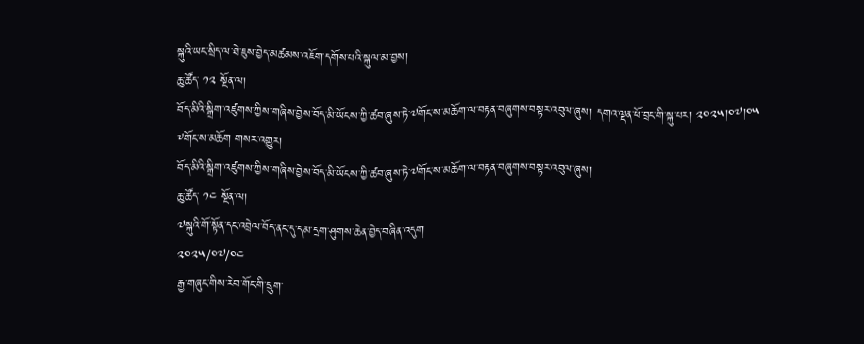སྐུའི་ཡང་སྲིད་ལ་ཐེ་ཇུས་བྱེད་མཚམས་འཇོག་དགོས་པའི་སྐུལ་མ་བྱས།
ཆུ་ཚོད་ ༡༢ སྔོན་ལ།
བོད་མིའི་སྒྲིག་འཛུགས་ཀྱིས་གཞིས་བྱེས་བོད་མི་ཡོངས་ཀྱི་ཚབ་ཞུས་ཏེ་༧གོང་ས་མཆོག་ལ་བརྟན་བཞུགས་བསྟར་འབུལ་ཞུས། དགའ་ལྡན་ཕོ་བྲང་གི་སྐུ་པར། ༢༠༢༥།༠༧།༠༥
༸གོང་ས་མཆོག གསར་འགྱུར།
བོད་མིའི་སྒྲིག་འཛུགས་ཀྱིས་གཞིས་བྱེས་བོད་མི་ཡོངས་ཀྱི་ཚབ་ཞུས་ཏེ་༧གོང་ས་མཆོག་ལ་བརྟན་བཞུགས་བསྟར་འབུལ་ཞུས།
ཆུ་ཚོད་ ༡༤ སྔོན་ལ།
༧སྐུའི་གོ་སྟོན་དང་འབྲེལ་བོད་ནང་དུ་དམ་དྲག་ཤུགས་ཆེན་བྱེད་བཞིན་འདུག
༢༠༢༥/༠༧/༠༤
རྒྱ་གཞུང་གིས་རེབ་གོང་གི་དྲུག་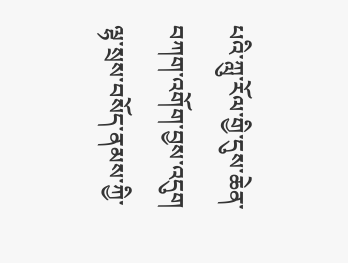པའི་ཀླུ་རོལ་གྱི་དུས་ཆེན་བཀག་འགོག་བྱས་འདུག ལྷ་སྲས་བསོད་ནམས་ཀྱི་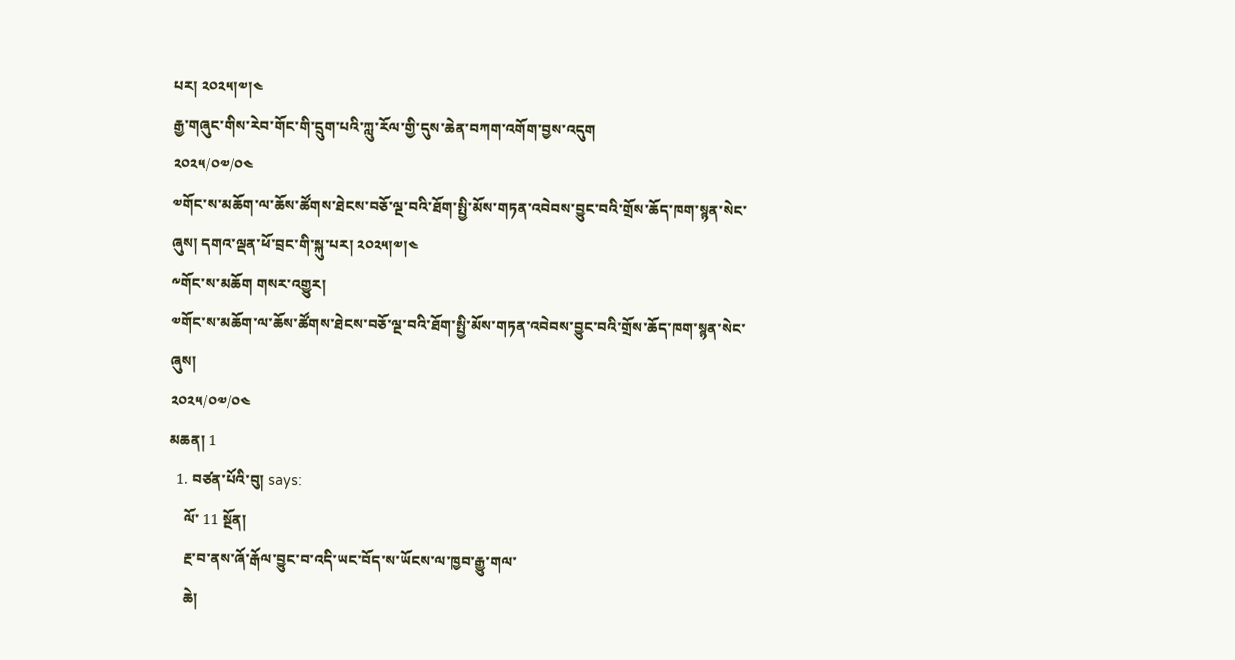པར། ༢༠༢༥།༧།༤
རྒྱ་གཞུང་གིས་རེབ་གོང་གི་དྲུག་པའི་ཀླུ་རོལ་གྱི་དུས་ཆེན་བཀག་འགོག་བྱས་འདུག
༢༠༢༥/༠༧/༠༤
༧གོང་ས་མཆོག་ལ་ཆོས་ཚོགས་ཐེངས་བཅོ་ལྔ་བའི་ཐོག་སྤྱི་མོས་གཏན་འབེབས་བྱུང་བའི་གྲོས་ཆོད་ཁག་སྙན་སེང་ཞུས། དགའ་ལྡན་ཕོ་བྲང་གི་སྐུ་པར། ༢༠༢༥།༧།༤
༸གོང་ས་མཆོག གསར་འགྱུར།
༧གོང་ས་མཆོག་ལ་ཆོས་ཚོགས་ཐེངས་བཅོ་ལྔ་བའི་ཐོག་སྤྱི་མོས་གཏན་འབེབས་བྱུང་བའི་གྲོས་ཆོད་ཁག་སྙན་སེང་ཞུས།
༢༠༢༥/༠༧/༠༤
མཆན། 1
  1. བཙན་པོའི་བུ། says:
    ལོ་ 11 སྔོན།
    རྔ་བ་ནས་ཞོ་རྒོལ་བྱུང་བ་འདི་ཡང་བོད་ས་ཡོངས་ལ་ཁྱབ་རྒྱུ་གལ་
    ཆེ།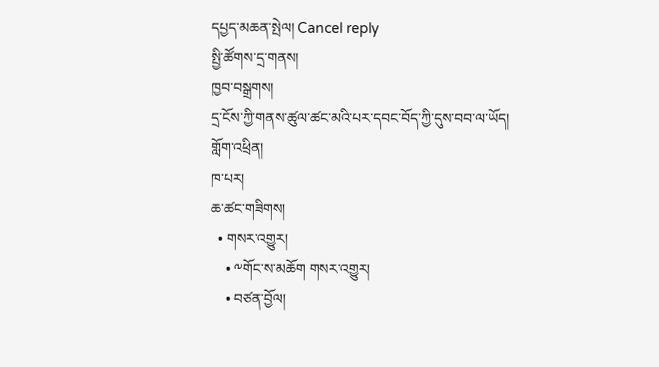དཔྱད་མཆན་སྤེལ། Cancel reply
སྤྱི་ཚོགས་དྲ་གནས།
ཁྱབ་བསྒྲགས།
དྲ་ངོས་ཀྱི་གནས་ཚུལ་ཚང་མའི་པར་དབང་བོད་ཀྱི་དུས་བབ་ལ་ཡོད།
གློག་འཕྲིན།
ཁ་པར།
ཆ་ཚང་གཟིགས།
  • གསར་འགྱུར།
    • ༸གོང་ས་མཆོག གསར་འགྱུར།
    • བཙན་བྱོལ།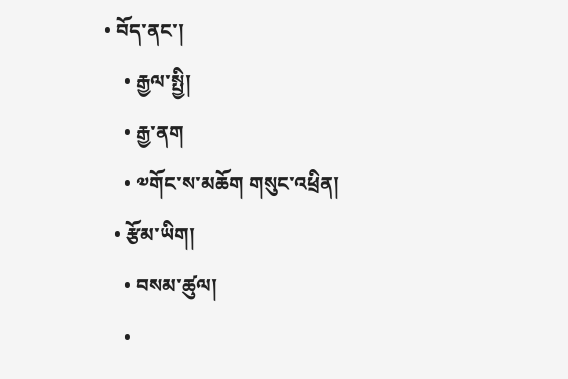• བོད་ནང་།
    • རྒྱལ་སྤྱི།
    • རྒྱ་ནག
    • ༧གོང་ས་མཆོག གསུང་འཕྲིན།
  • རྩོམ་ཡིག།
    • བསམ་ཚུལ།
    •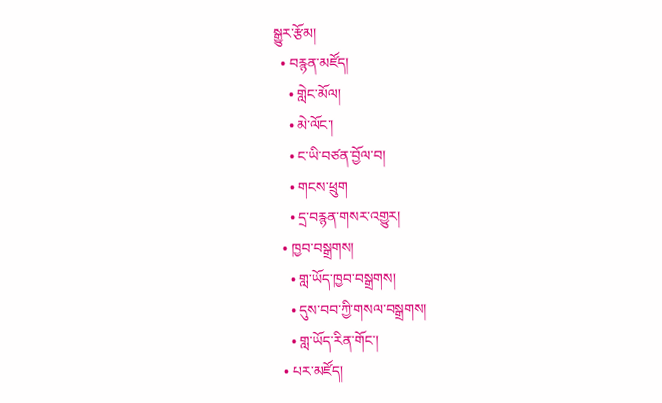སྒྱུར་རྩོམ།
  • བརྙན་མཛོད།
    • གླེང་མོལ།
    • མེ་ལོང་།
    • ང་ཡི་བཙན་བྱོལ་བ།
    • གངས་ཕྲུག
    • དྲ་བརྙན་གསར་འགྱུར།
  • ཁྱབ་བསྒྲགས།
    • གླ་ཡོད་ཁྱབ་བསྒྲགས།
    • དུས་བབ་ཀྱི་གསལ་བསྒྲགས།
    • གླ་ཡོད་རིན་གོང་།
  • པར་མཛོད།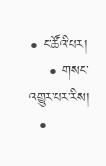• ང་ཚོའི་པར།
    • གསང་འགྱུར་པར་རིས།
  •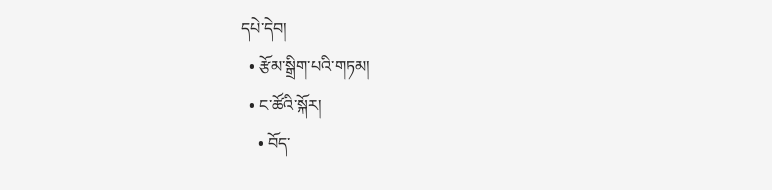དཔེ་དེབ།
  • རྩོམ་སྒྲིག་པའི་གཏམ།
  • ང་ཚོའི་སྐོར།
    • བོད་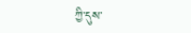ཀྱི་དུས་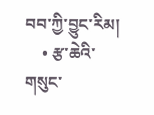བབ་ཀྱི་བྱུང་རིམ།
    • རྩ་ཆེའི་གསུང་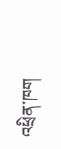འཕྲིན་ཁག